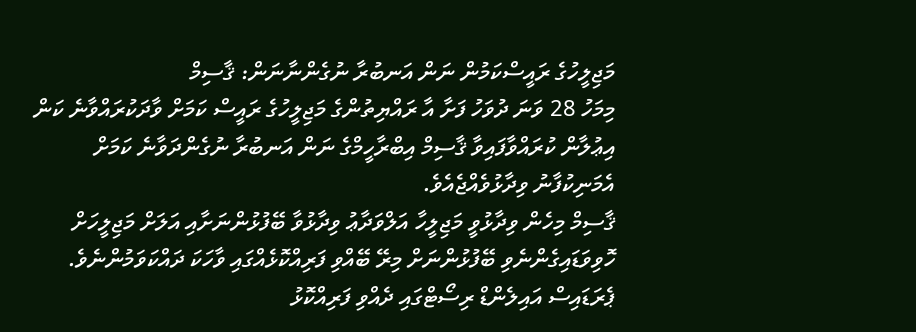މަޖިލީހުގެ ރައީސްކަމުން ނަން އަނބުރާ ނުގެންނާނަން: ޤާސިމް
މިމަހު 28 ވަނަ ދުވަހު ފަށާ އާ ރައްޔިތުންގެ މަޖިލީހުގެ ރައީސް ކަމަށް ވާދަކުރައްވާނެ ކަން އިޢުލާން ކުރައްވާފައިވާ ޤާސިމް އިބްރާހީމްގެ ނަން އަނބުރާ ނުގެންދަވާނެ ކަމަށް އެމަނިކުފާނު ވިދާޅުވެއްޖެއެވެ.
ޤާސިމް މިހެން ވިދާޅުވީ މަޖިލީހާ އަލްވަދާޢު ވިދާޅުވާ ބޭފުޅުންނަށާއި އަލަށް މަޖިލީހަށް ހޮވިވަޑައިގެންނެވި ބޭފުޅުންނަށް މިރޭ ބޭއްވި ފަރިއްކޮޅެއްގައި ވާހަކަ ދައްކަވަމުންނެވެ. ޕެރަޑައިސް އައިލެންޑް ރިސޯޓްގައި ދެއްވި ފަރިއްކޮޅު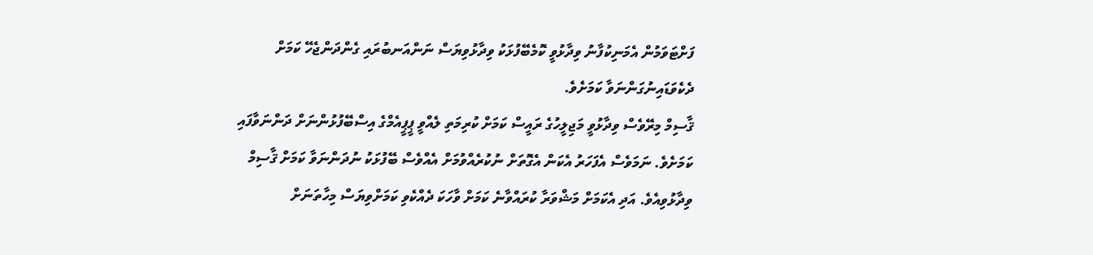ފަށްޓަވަމުން އެމަނިކުފާނު ވިދާޅުވީ ކޮމެބޭފުޅަކު ވިދާޅުވިޔަސް ނަންއަނބުރައި ގެންދަންޖެހޭ ކަމަށް ދެކެވަޑައިނުގަންނަވާ ކަމަށެވެ.
ޤާސިމް މިރޭވެސް ވިދާޅުވީ މަޖިލީހުގެ ރައީސް ކަމަށް ކުރިމަތި ލެއްވީ ޕީޕީއެމްގެ އިސްބޭފުޅުންނަށް ދަންނަވާފައި ކަމަށެވެ. ނަމަވެސް އެފަހަރު އެކަން އެގޮތަށް ނުކުރެއްވުމަށް އެއްވެސް ބޭފުޅަކު ނުދަންނަވާ ކަމަށް ޤާސިމް ވިދާޅުވިއެވެ. އަދި އެކަމަށް މަޝްވަރާ ކުރައްވާނެ ކަމަށް ވާހަކަ ދެއްކެވި ކަމަށްވިޔަސް މިހާތަނަށް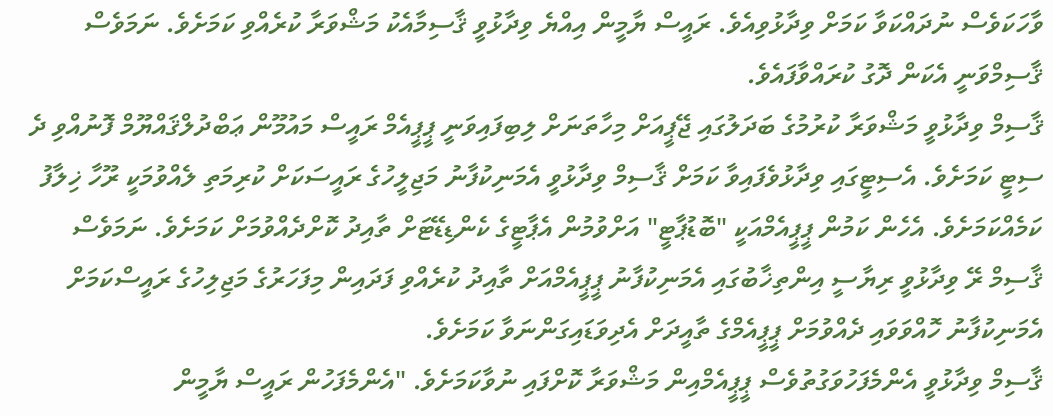ވާހަކަވެސް ނުދައްކަވާ ކަމަށް ވިދާޅުވިއެވެ. ރައީސް ޔާމީން އިއްޔެ ވިދާޅުވީ ޤާސިމާއެކު މަޝްވަރާ ކުރެއްވި ކަމަށެވެ. ނަމަވެސް ޤާސިމްވަނީ އެކަން ދޮގު ކުރައްވާފައެވެ.
ޤާސިމް ވިދާޅުވީ މަޝްވަރާ ކުރުމުގެ ބަދަލުގައި ޖޭޕީއަށް މިހާތަނަށް ލިބިފައިވަނީ ޕީޕީއެމް ރައީސް މައުމޫން ޢަބްދުލްޤައްޔޫމް ފޮނުއްވި ދެ ސިޓީ ކަމަށެވެ. އެސިޓީގައި ވިދާޅުވެފައިވާ ކަމަށް ޤާސިމް ވިދާޅުވީ އެމަނިކުފާނު މަޖިލީހުގެ ރައީސަކަށް ކުރިމަތި ލެއްވުމަކީ ރޫހާ ޚިލާފު ކަމެއްކަމަށެވެ. އެހެން ކަމުން ޕީޕީއެމްއަކީ "ބޮޑުޕާޓީ" އަށްވުމުން އެޕާޓީގެ ކެންޑިޑޭޓަށް ތާއިދު ކޮށްދެއްވުމަށް ކަމަށެވެ. ނަމަވެސް ޤާސިމް ރޭ ވިދާޅުވީ ރިޔާސީ އިންތިޚާބުގައި އެމަނިކުފާނު ޕީޕީއެމްއަށް ތާއިދު ކުރެއްވި ފަދައިން މިފަހަރުގެ މަޖިލިހުގެ ރައީސްކަމަށް އެމަނިކުފާނު ހޮއްވަވައި ދެއްވުމަށް ޕީޕީއެމްގެ ތާއީދަށް އެދިވަޑައިގަންނަވާ ކަމަށެވެ.
ޤާސިމް ވިދާޅުވީ އެންމެފަހުވަގުތުވެސް ޕީޕީއެމްއިން މަޝްވަރާ ކޮށްފައި ނުވާކަމަށެވެ. "އެންމެފަހުން ރައީސް ޔާމީން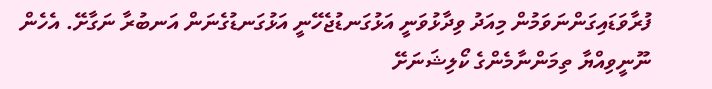ފުރާވަޑައިގަންނަވަމުން މިއަދު ވިދާޅުވަނީ އަޅުގަނޑުޖެހޭނީ އަޅުގަނޑުގެނަން އަނބުރާ ނަގާށޭ. އެހެން ނޫނީވިއްޔާ ތިމަންނާމެންގެ ކޯލިޝަނަށޭ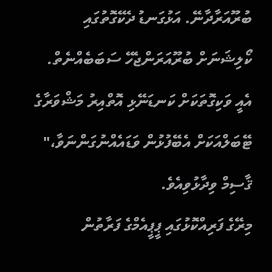ބުރޫއަރާދާނޭ. އަޅުގަނޑު ދެކޭގޮތުގައި ކޯލިޝަނަށް ބުރޫއަރަންޖެހޭ ސަބަބެއްނެތް. އެއީ ވަކިގޮތަކަށް ކަނޑަނޭޅި އޮތްއިރު މަޝްވަރާގެ ޓޭބަލްއަކަށް އެބޭފުޅުން ވަޑައެއްނުގަންނަވާ،" ޤާސިމް ވިދާޅުވިއެވެ.
މިރޭގެ ފަރިއްކޮޅުގައި ޕީޕީއެމްގެ ފަރާތުން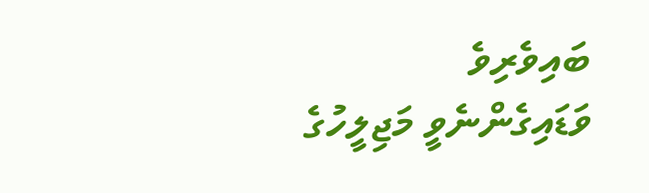ބައިވެރިވެ ވަޑައިގެންނެވީ މަޖިލީހުގެ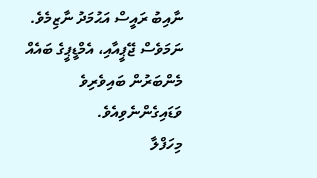ނާއިބު ރައީސް އަޙުމަދު ނާޒިމެވެ. ނަމަވެސް ޖޭޕީއާއި، އެމްޑީޕީގެ ބައެއް މެންބަރުން ބައިވެރިވެ ވަޑައިގެންނެވިއެވެ.
މިހަފްލާ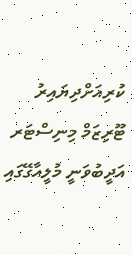ކުރިއަށްދިޔައިރު ޓޫރިޒަމް މިނިސްޓަރ އަދީބުވަނީ މުލީއާގޭގައި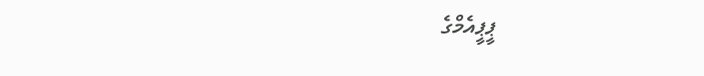ޕީޕީއެމްގެ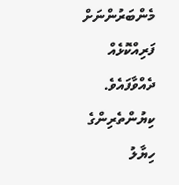މެންބަރުންނަށް ފަރިއްކޮޅެއް ދެއްވާފައެވެ.
ކިޔުންތެރިންގެ ހިޔާލު